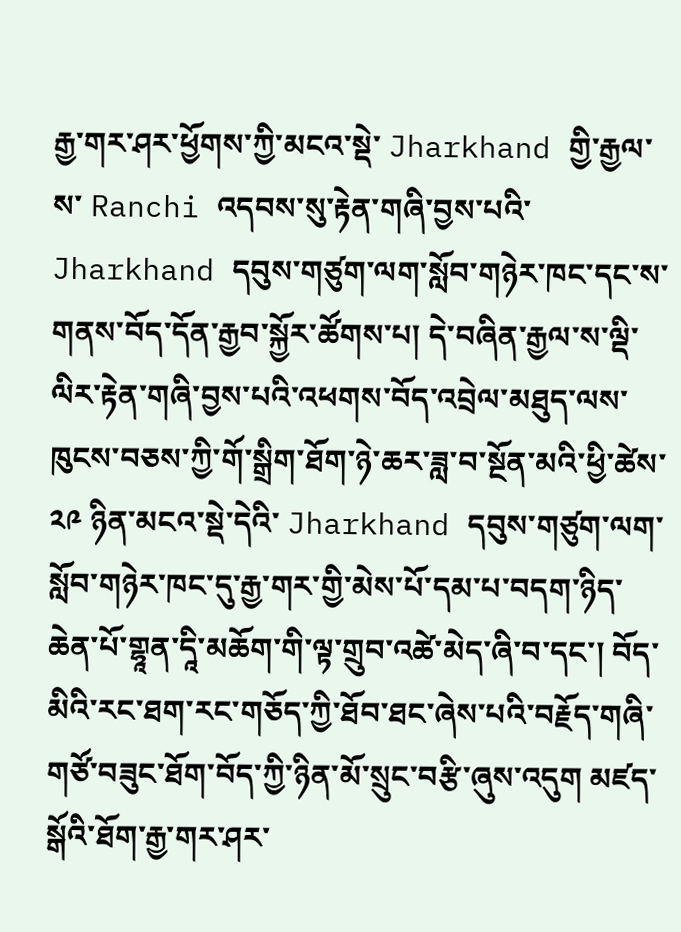རྒྱ་གར་ཤར་ཕྱོགས་ཀྱི་མངའ་སྡེ་ Jharkhand གྱི་རྒྱལ་ས་ Ranchi འདབས་སུ་རྟེན་གཞི་བྱས་པའི་ Jharkhand དབུས་གཙུག་ལག་སློབ་གཉེར་ཁང་དང་ས་གནས་བོད་དོན་རྒྱབ་སྐྱོར་ཚོགས་པ། དེ་བཞིན་རྒྱལ་ས་ལྡི་ལིར་རྟེན་གཞི་བྱས་པའི་འཕགས་བོད་འབྲེལ་མཐུད་ལས་ཁུངས་བཅས་ཀྱི་གོ་སྒྲིག་ཐོག་ཉེ་ཆར་ཟླ་བ་སྔོན་མའི་ཕྱི་ཚེས་ ༢༩ ཉིན་མངའ་སྡེ་དེའི་ Jharkhand དབུས་གཙུག་ལག་སློབ་གཉེར་ཁང་དུ་རྒྱ་གར་གྱི་མེས་པོ་དམ་པ་བདག་ཉིད་ཆེན་པོ་གྷཱན་དཱི་མཆོག་གི་ལྟ་གྲུབ་འཚེ་མེད་ཞི་བ་དང་། བོད་མིའི་རང་ཐག་རང་གཅོད་ཀྱི་ཐོབ་ཐང་ཞེས་པའི་བརྗོད་གཞི་གཙོ་བཟུང་ཐོག་བོད་ཀྱི་ཉིན་མོ་སྲུང་བརྩི་ཞུས་འདུག མཛད་སྒོའི་ཐོག་རྒྱ་གར་ཤར་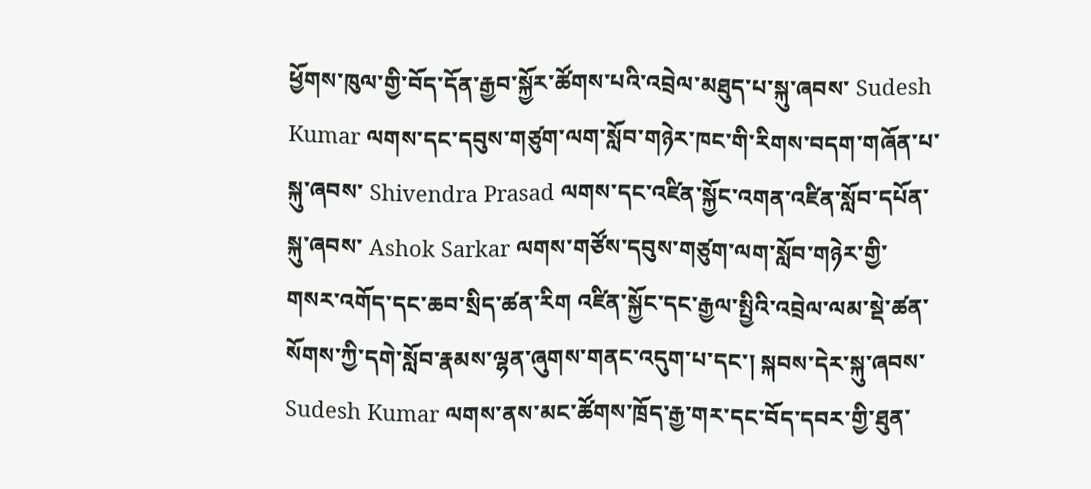ཕྱོགས་ཁུལ་གྱི་བོད་དོན་རྒྱབ་སྐྱོར་ཚོགས་པའི་འབྲེལ་མཐུད་པ་སྐུ་ཞབས་ Sudesh Kumar ལགས་དང་དབུས་གཙུག་ལག་སློབ་གཉེར་ཁང་གི་རིགས་བདག་གཞོན་པ་སྐུ་ཞབས་ Shivendra Prasad ལགས་དང་འཛིན་སྐྱོང་འགན་འཛིན་སློབ་དཔོན་སྐུ་ཞབས་ Ashok Sarkar ལགས་གཙོས་དབུས་གཙུག་ལག་སློབ་གཉེར་གྱི་གསར་འགོད་དང་ཆབ་སྲིད་ཚན་རིག འཛིན་སྐྱོང་དང་རྒྱལ་སྤྱིའི་འབྲེལ་ལམ་སྡེ་ཚན་སོགས་ཀྱི་དགེ་སློབ་རྣམས་ལྷན་ཞུགས་གནང་འདུག་པ་དང་། སྐབས་དེར་སྐུ་ཞབས་ Sudesh Kumar ལགས་ནས་མང་ཚོགས་ཁྲོད་རྒྱ་གར་དང་བོད་དབར་གྱི་ཐུན་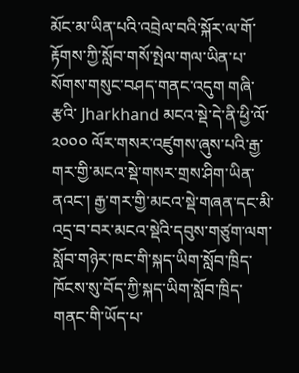མོང་མ་ཡིན་པའི་འབྲེལ་བའི་སྐོར་ལ་གོ་རྟོགས་ཀྱི་སློབ་གསོ་སྤེལ་གལ་ཡིན་པ་སོགས་གསུང་བཤད་གནང་འདུག གཞི་རྩའི་ Jharkhand མངའ་སྡེ་དེ་ནི་ཕྱི་ལོ་ ༢༠༠༠ ལོར་གསར་འཛུགས་ཞུས་པའི་རྒྱ་གར་གྱི་མངའ་སྡེ་གསར་གྲས་ཤིག་ཡིན་ནའང་། རྒྱ་གར་གྱི་མངའ་སྡེ་གཞན་དང་མི་འདྲ་བ་བར་མངའ་སྡེའི་དབུས་གཙུག་ལག་སློབ་གཉེར་ཁང་གི་སྐད་ཡིག་སློབ་ཁྲིད་ཁོངས་སུ་བོད་ཀྱི་སྐད་ཡིག་སློབ་ཁྲིད་གནང་གི་ཡོད་པ་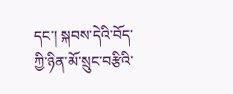དང་། སྐབས་དེའི་བོད་ཀྱི་ཉིན་མོ་སྲུང་བརྩིའི་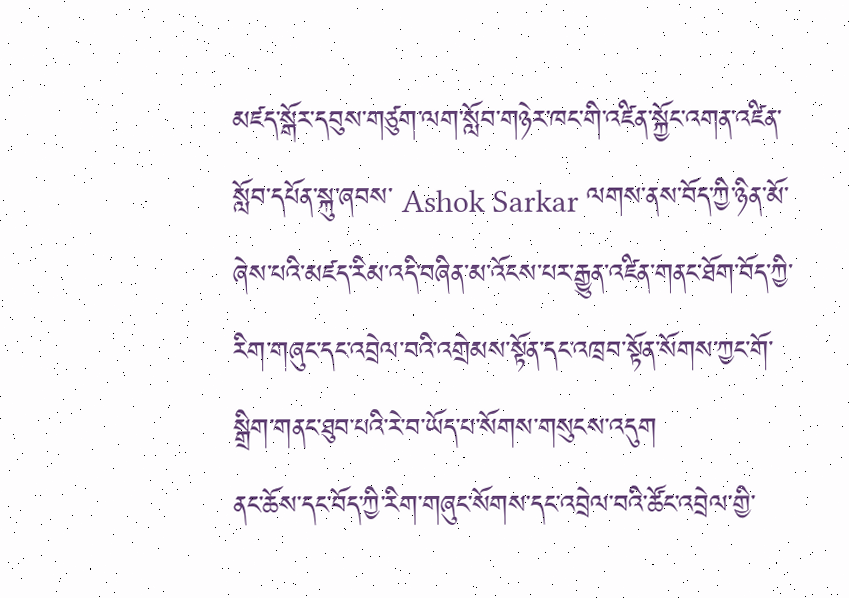མཛད་སྒོར་དབུས་གཙུག་ལག་སློབ་གཉེར་ཁང་གི་འཛིན་སྐྱོང་འགན་འཛིན་སློབ་དཔོན་སྐུ་ཞབས་ Ashok Sarkar ལགས་ནས་བོད་ཀྱི་ཉིན་མོ་ཞེས་པའི་མཛད་རིམ་འདི་བཞིན་མ་འོངས་པར་རྒྱུན་འཛིན་གནང་ཐོག་བོད་ཀྱི་རིག་གཞུང་དང་འབྲེལ་བའི་འགྲེམས་སྟོན་དང་འཁྲབ་སྟོན་སོགས་ཀྱང་གོ་སྒྲིག་གནང་ཐུབ་པའི་རེ་བ་ཡོད་པ་སོགས་གསུངས་འདུག
ནང་ཆོས་དང་བོད་ཀྱི་རིག་གཞུང་སོགས་དང་འབྲེལ་བའི་ཚོང་འབྲེལ་གྱི་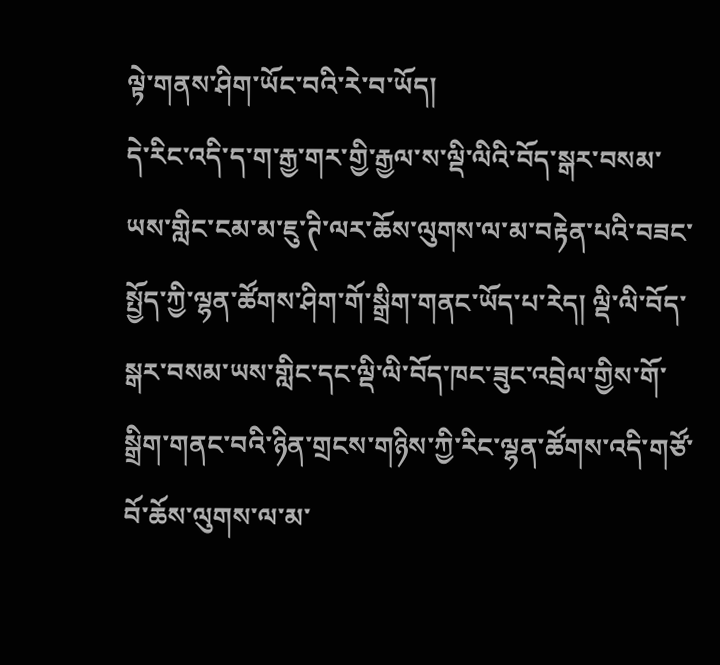ལྟེ་གནས་ཤིག་ཡོང་བའི་རེ་བ་ཡོད།
དེ་རིང་འདི་ད་ག་རྒྱ་གར་གྱི་རྒྱལ་ས་ལྡི་ལིའི་བོད་སྒར་བསམ་ཡས་གླིང་ངམ་མ་ཇུ་ཊི་ལར་ཆོས་ལུགས་ལ་མ་བརྟེན་པའི་བཟང་སྤྱོད་ཀྱི་ལྷན་ཚོགས་ཤིག་གོ་སྒྲིག་གནང་ཡོད་པ་རེད། ལྡི་ལི་བོད་སྒར་བསམ་ཡས་གླིང་དང་ལྡི་ལི་བོད་ཁང་ཟུང་འབྲེལ་གྱིས་གོ་སྒྲིག་གནང་བའི་ཉིན་གྲངས་གཉིས་ཀྱི་རིང་ལྷན་ཚོགས་འདི་གཙོ་བོ་ཆོས་ལུགས་ལ་མ་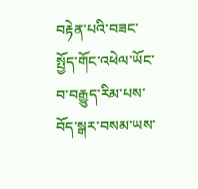བརྟེན་པའི་བཟང་སྤྱོད་གོང་འཕེལ་ཡོང་བ་བརྒྱུད་རིམ་པས་བོད་སྒར་བསམ་ཡས་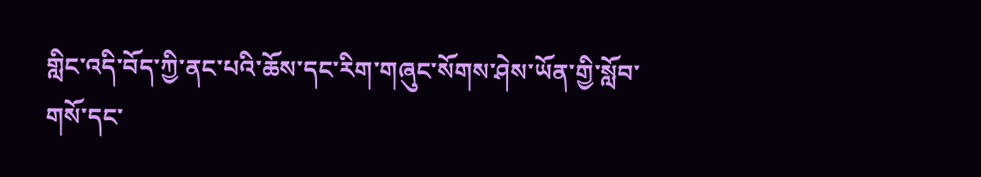གླིང་འདི་བོད་ཀྱི་ནང་པའི་ཆོས་དང་རིག་གཞུང་སོགས་ཤེས་ཡོན་གྱི་སློབ་གསོ་དང་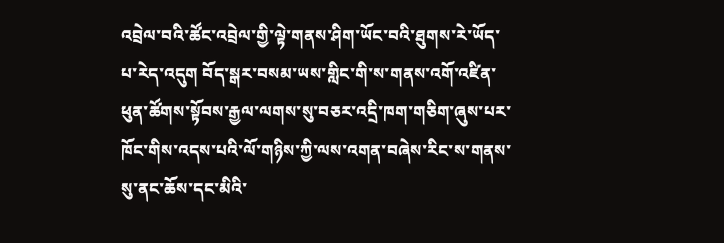འབྲེལ་བའི་ཚོང་འབྲེལ་གྱི་ལྟེ་གནས་ཤིག་ཡོང་བའི་ཐུགས་རེ་ཡོད་པ་རེད་འདུག བོད་སྒར་བསམ་ཡས་གླིང་གི་ས་གནས་འགོ་འཛིན་ཕུན་ཚོགས་སྟོབས་རྒྱལ་ལགས་སུ་བཅར་འདྲི་ཁག་གཅིག་ཞུས་པར་ཁོང་གིས་འདས་པའི་ལོ་གཉིས་ཀྱི་ལས་འགན་བཞེས་རིང་ས་གནས་སུ་ནང་ཆོས་དང་མིའི་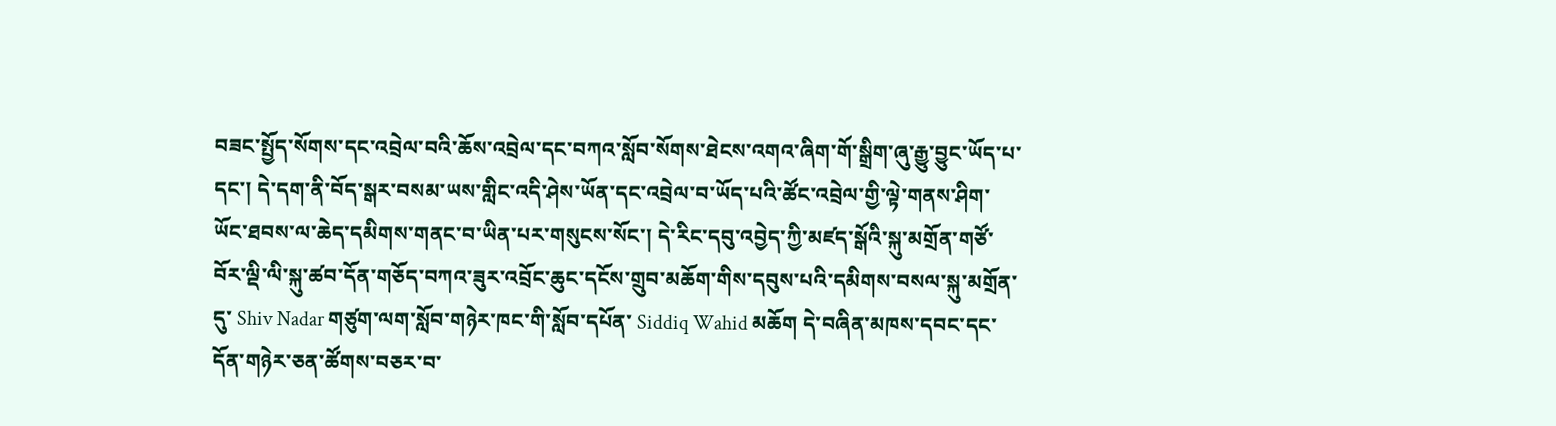བཟང་སྤྱོད་སོགས་དང་འབྲེལ་བའི་ཆོས་འབྲེལ་དང་བཀའ་སློབ་སོགས་ཐེངས་འགའ་ཞིག་གོ་སྒྲིག་ཞུ་རྒྱུ་བྱུང་ཡོད་པ་དང་། དེ་དག་ནི་བོད་སྒར་བསམ་ཡས་གླིང་འདི་ཤེས་ཡོན་དང་འབྲེལ་བ་ཡོད་པའི་ཚོང་འབྲེལ་གྱི་ལྟེ་གནས་ཤིག་ཡོང་ཐབས་ལ་ཆེད་དམིགས་གནང་བ་ཡིན་པར་གསུངས་སོང་། དེ་རིང་དབུ་འབྱེད་ཀྱི་མཛད་སྒོའི་སྐུ་མགྲོན་གཙོ་བོར་ལྡི་ལི་སྐུ་ཚབ་དོན་གཅོད་བཀའ་ཟུར་འབྲོང་ཆུང་དངོས་གྲུབ་མཆོག་གིས་དབུས་པའི་དམིགས་བསལ་སྐུ་མགྲོན་དུ་ Shiv Nadar གཙུག་ལག་སློབ་གཉེར་ཁང་གི་སློབ་དཔོན་ Siddiq Wahid མཆོག དེ་བཞིན་མཁས་དབང་དང་དོན་གཉེར་ཅན་ཚོགས་བཅར་བ་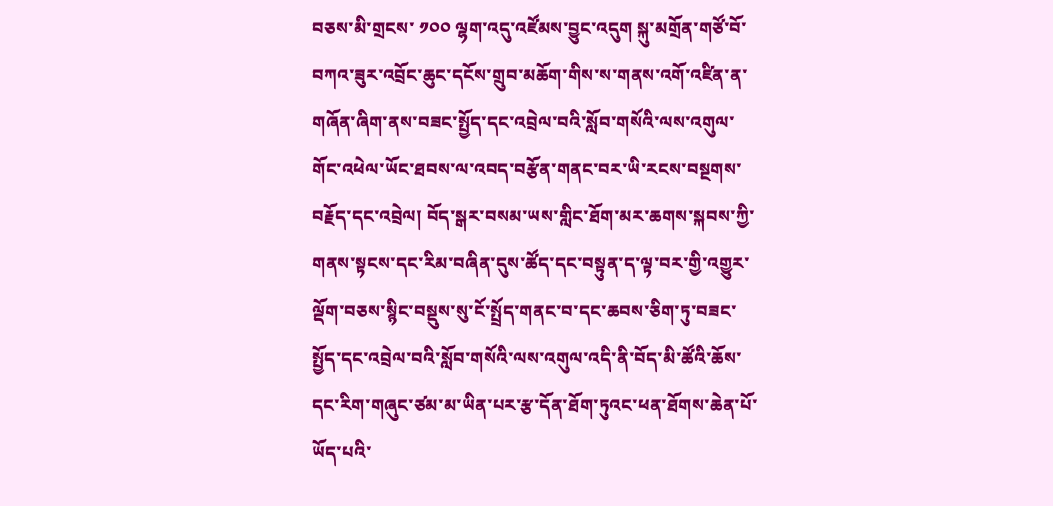བཅས་མི་གྲངས་ ༡༠༠ ལྷག་འདུ་འཛོམས་བྱུང་འདུག སྐུ་མགྲོན་གཙོ་བོ་བཀའ་ཟུར་འབྲོང་ཆུང་དངོས་གྲུབ་མཆོག་གིས་ས་གནས་འགོ་འཛིན་ན་གཞོན་ཞིག་ནས་བཟང་སྤྱོད་དང་འབྲེལ་བའི་སློབ་གསོའི་ལས་འགུལ་གོང་འཕེལ་ཡོང་ཐབས་ལ་འབད་བརྩོན་གནང་བར་ཡི་རངས་བསྔགས་བརྗོད་དང་འབྲེལ། བོད་སྒར་བསམ་ཡས་གླིང་ཐོག་མར་ཆགས་སྐབས་ཀྱི་གནས་སྟངས་དང་རིམ་བཞིན་དུས་ཚོད་དང་བསྟུན་ད་ལྟ་བར་གྱི་འགྱུར་ལྡོག་བཅས་སྙིང་བསྡུས་སུ་ངོ་སྤྲོད་གནང་བ་དང་ཆབས་ཅིག་ཏུ་བཟང་སྤྱོད་དང་འབྲེལ་བའི་སློབ་གསོའི་ལས་འགུལ་འདི་ནི་བོད་མི་ཚོའི་ཆོས་དང་རིག་གཞུང་ཙམ་མ་ཡིན་པར་རྩ་དོན་ཐོག་ཏུའང་ཕན་ཐོགས་ཆེན་པོ་ཡོད་པའི་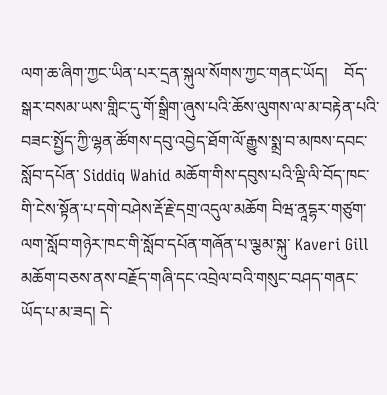ལག་ཆ་ཞིག་ཀྱང་ཡིན་པར་དྲན་སྐུལ་སོགས་ཀྱང་གནང་ཡོད།    བོད་སྒར་བསམ་ཡས་གླིང་དུ་གོ་སྒྲིག་ཞུས་པའི་ཆོས་ལུགས་ལ་མ་བརྟེན་པའི་བཟང་སྤྱོད་ཀྱི་ལྷན་ཚོགས་དབུ་འབྱེད་ཐོག་ལོ་རྒྱུས་སྨྲ་བ་མཁས་དབང་སློབ་དཔོན་ Siddiq Wahid མཆོག་གིས་དབུས་པའི་ལྡི་ལི་བོད་ཁང་གི་ངེས་སྟོན་པ་དགེ་བཤེས་རྡོ་རྗེ་དགྲ་འདུལ་མཆོག བིཝ་ནཱདྷར་གཙུག་ལག་སློབ་གཉེར་ཁང་གི་སློབ་དཔོན་གཞོན་པ་ལྕམ་སྐུ་ Kaveri Gill མཆོག་བཅས་ནས་བརྗོད་གཞི་དང་འབྲེལ་བའི་གསུང་བཤད་གནང་ཡོད་པ་མ་ཟད། དེ་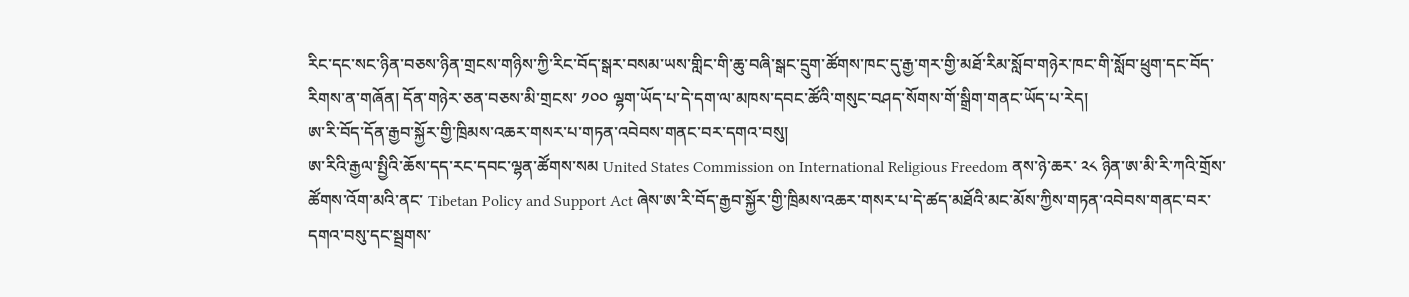རིང་དང་སང་ཉིན་བཅས་ཉིན་གྲངས་གཉིས་ཀྱི་རིང་བོད་སྒར་བསམ་ཡས་གླིང་གི་ཆུ་བཞི་སྒང་དྲུག་ཚོགས་ཁང་དུ་རྒྱ་གར་གྱི་མཐོ་རིམ་སློབ་གཉེར་ཁང་གི་སློབ་ཕྲུག་དང་བོད་རིགས་ན་གཞོན། དོན་གཉེར་ཅན་བཅས་མི་གྲངས་ ༡༠༠ ལྷག་ཡོད་པ་དེ་དག་ལ་མཁས་དབང་ཚོའི་གསུང་བཤད་སོགས་གོ་སྒྲིག་གནང་ཡོད་པ་རེད།
ཨ་རི་བོད་དོན་རྒྱབ་སྐྱོར་གྱི་ཁྲིམས་འཆར་གསར་པ་གཏན་འབེབས་གནང་བར་དགའ་བསུ།
ཨ་རིའི་རྒྱལ་སྤྱིའི་ཆོས་དད་རང་དབང་ལྷན་ཚོགས་སམ United States Commission on International Religious Freedom ནས་ཉེ་ཆར་ ༢༨ ཉིན་ཨ་མི་རི་ཀའི་གྲོས་ཚོགས་འོག་མའི་ནང་ Tibetan Policy and Support Act ཞེས་ཨ་རི་བོད་རྒྱབ་སྐྱོར་གྱི་ཁྲིམས་འཆར་གསར་པ་དེ་ཚད་མཐོའི་མང་མོས་ཀྱིས་གཏན་འབེབས་གནང་བར་དགའ་བསུ་དང་སྦྲགས་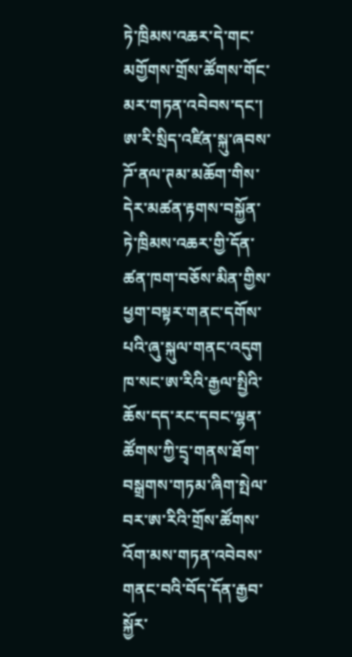ཏེ་ཁྲིམས་འཆར་དེ་གང་མགྱོགས་གྲོས་ཚོགས་གོང་མར་གཏན་འབེབས་དང་། ཨ་རི་སྲིད་འཛིན་སྐུ་ཞབས་ཌོ་ནལ་ཊམ་མཆོག་གིས་དེར་མཚན་རྟགས་བསྐྱོན་ཏེ་ཁྲིམས་འཆར་གྱི་དོན་ཚན་ཁག་བཅོས་མིན་གྱིས་ཕྱག་བསྟར་གནང་དགོས་པའི་ཞུ་སྐུལ་གནང་འདུག ཁ་སང་ཨ་རིའི་རྒྱལ་སྤྱིའི་ཆོས་དད་རང་དབང་ལྷན་ཚོགས་ཀྱི་དྲྭ་གནས་ཐོག་བསྒྲགས་གཏམ་ཞིག་སྤེལ་བར་ཨ་རིའི་གྲོས་ཚོགས་འོག་མས་གཏན་འབེབས་གནང་བའི་བོད་དོན་རྒྱབ་སྐྱོར་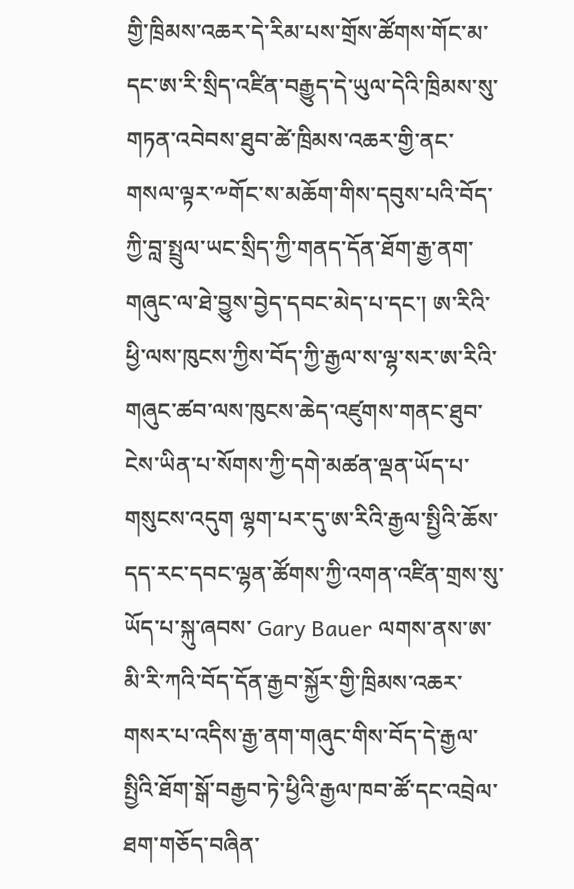གྱི་ཁྲིམས་འཆར་དེ་རིམ་པས་གྲོས་ཚོགས་གོང་མ་དང་ཨ་རི་སྲིད་འཛིན་བརྒྱུད་དེ་ཡུལ་དེའི་ཁྲིམས་སུ་གཏན་འབེབས་ཐུབ་ཚེ་ཁྲིམས་འཆར་གྱི་ནང་གསལ་ལྟར་༸གོང་ས་མཆོག་གིས་དབུས་པའི་བོད་ཀྱི་བླ་སྤྲུལ་ཡང་སྲིད་ཀྱི་གནད་དོན་ཐོག་རྒྱ་ནག་གཞུང་ལ་ཐེ་བྱུས་བྱེད་དབང་མེད་པ་དང་། ཨ་རིའི་ཕྱི་ལས་ཁུངས་ཀྱིས་བོད་ཀྱི་རྒྱལ་ས་ལྷ་སར་ཨ་རིའི་གཞུང་ཚབ་ལས་ཁུངས་ཆེད་འཛུགས་གནང་ཐུབ་ངེས་ཡིན་པ་སོགས་ཀྱི་དགེ་མཚན་ལྡན་ཡོད་པ་གསུངས་འདུག ལྷག་པར་དུ་ཨ་རིའི་རྒྱལ་སྤྱིའི་ཆོས་དད་རང་དབང་ལྷན་ཚོགས་ཀྱི་འགན་འཛིན་གྲས་སུ་ཡོད་པ་སྐུ་ཞབས་ Gary Bauer ལགས་ནས་ཨ་མི་རི་ཀའི་བོད་དོན་རྒྱབ་སྐྱོར་གྱི་ཁྲིམས་འཆར་གསར་པ་འདིས་རྒྱ་ནག་གཞུང་གིས་བོད་དེ་རྒྱལ་སྤྱིའི་ཐོག་སྒོ་བརྒྱབ་ཏེ་ཕྱིའི་རྒྱལ་ཁབ་ཚོ་དང་འབྲེལ་ཐག་གཅོད་བཞིན་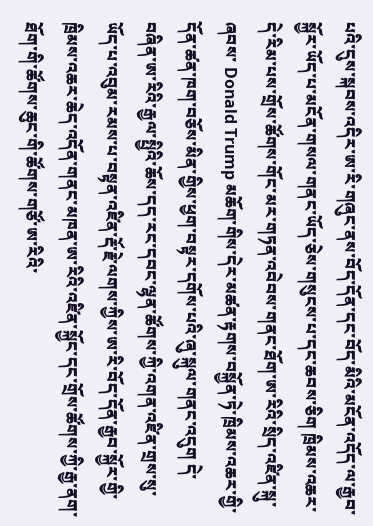པའི་དུས་སྐབས་འདིར་ཨ་རི་གཞུང་ནས་བོད་དོན་དང་བོད་མིའི་མངོན་འདོད་ལ་རྒྱབ་སྐྱོར་ཡོད་པ་མངོན་གསལ་གནང་ཡོད་ཅེས་གསུངས་པ་དང་ཆབས་ཅིག ཁྲིམས་འཆར་དེ་རིམ་པས་གྲོས་ཚོགས་གོང་མར་གཏན་འབེབས་གནང་ཐོག་ཨ་རིའི་སྲིད་འཛིན་སྐུ་ཞབས་ Donald Trump མཆོག་གིས་དེར་མཚན་རྟགས་བསྐྱོན་ཏེ་ཁྲིམས་འཆར་གྱི་དོན་ཚན་ཁག་བཅོས་མིན་གྱིས་ཕྱག་བསྟར་དགོས་པའི་ཞུ་སྐུལ་གནང་འདུག དེ་བཞིན་ཨ་རིའི་རྒྱལ་སྤྱིའི་ཆོས་དད་རང་དབང་ལྷན་ཚོགས་ཀྱི་འགན་འཛིན་གྲས་སུ་ཡོད་པ་འབུམ་རམས་པ་བསྟན་འཛིན་རྡོ་རྗེ་ལགས་ཀྱིས་ཨ་རི་བོད་དོན་རྒྱབ་སྐྱོར་གྱི་ཁྲིམས་འཆར་ཆེད་འདོན་གནང་མཁན་ཨ་རིའི་འཛིན་སྐྱོང་དང་གྲོས་ཚོགས་ཀྱི་རྒྱ་ནག་ཐོག་གི་ཚོགས་ཆུང་གི་ཚོགས་གཙོ་ཨ་རིའི་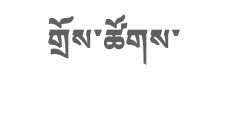གྲོས་ཚོགས་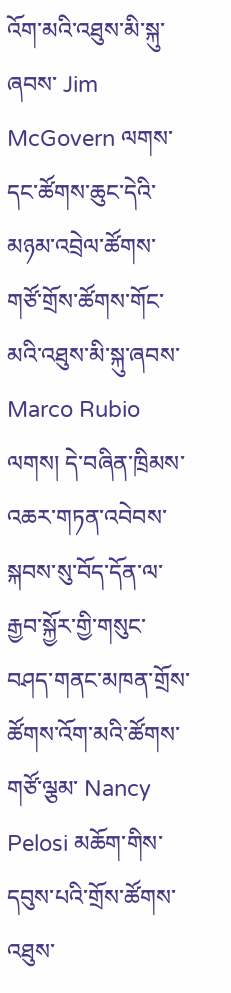འོག་མའི་འཐུས་མི་སྐུ་ཞབས་ Jim McGovern ལགས་དང་ཚོགས་ཆུང་དེའི་མཉམ་འབྲེལ་ཚོགས་གཙོ་གྲོས་ཚོགས་གོང་མའི་འཐུས་མི་སྐུ་ཞབས་ Marco Rubio ལགས། དེ་བཞིན་ཁྲིམས་འཆར་གཏན་འབེབས་སྐབས་སུ་བོད་དོན་ལ་རྒྱབ་སྐྱོར་གྱི་གསུང་བཤད་གནང་མཁན་གྲོས་ཚོགས་འོག་མའི་ཚོགས་གཙོ་ལྕམ་ Nancy Pelosi མཆོག་གིས་དབུས་པའི་གྲོས་ཚོགས་འཐུས་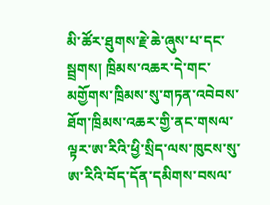མི་ཚོར་ཐུགས་རྗེ་ཆེ་ཞུས་པ་དང་སྦྲགས། ཁྲིམས་འཆར་དེ་གང་མགྱོགས་ཁྲིམས་སུ་གཏན་འབེབས་ཐོག་ཁྲིམས་འཆར་གྱི་ནང་གསལ་ལྟར་ཨ་རིའི་ཕྱི་སྲིད་ལས་ཁུངས་སུ་ཨ་རིའི་བོད་དོན་དམིགས་བསལ་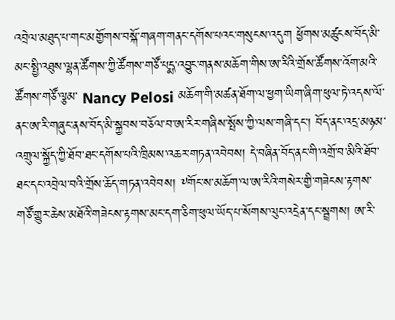འབྲེལ་མཐུད་པ་གང་མགྱོགས་བསྐོ་གཞག་གནང་དགོས་པའང་གསུངས་འདུག ཕྱོགས་མཚུངས་བོད་མི་མང་སྤྱི་འཐུས་ལྷན་ཚོགས་ཀྱི་ཚོགས་གཙོ་པདྨ་འབྱུང་གནས་མཆོག་གིས་ཨ་རིའི་གྲོས་ཚོགས་འོག་མའི་ཚོགས་གཙོ་ལྕམ་ Nancy Pelosi མཆོག་གི་མཚན་ཐོག་ལ་ཕྱག་ཡིག་ཞིག་ཕུལ་ཏེ་འདས་ལོ་ནང་ཨ་རི་གཞུང་ནས་བོད་མི་སྐྱབས་བཅོལ་བ་ཨ་རིར་གཞིས་སྤོས་ཀྱི་ལས་གཞི་དང་། བོད་ནང་འདྲ་མཉམ་འགྲུལ་སྐྱོད་ཀྱི་ཐོབ་ཐང་དགོས་པའི་ཁྲིམས་འཆར་གཏན་འབེབས། དེ་བཞིན་བོད་ནང་གི་འགྲོ་བ་མིའི་ཐོབ་ཐང་དང་འབྲེལ་བའི་གྲོས་ཆོད་གཏན་འབེབས། ༸གོང་ས་མཆོག་ལ་ཨ་རིའི་གསེར་གྱི་གཟེངས་རྟགས་གཙོ་གྱུར་ཆེས་མཐོའི་གཟེངས་རྟགས་མང་དག་ཅིག་ཕུལ་ཡོད་པ་སོགས་ལུང་འདྲེན་དང་སྦྲགས། ཨ་རི་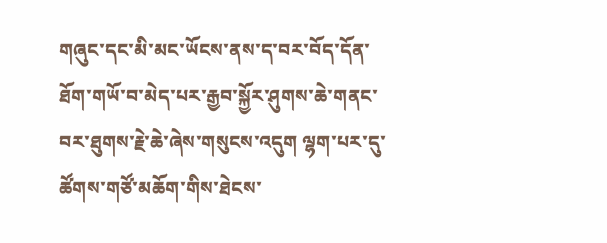གཞུང་དང་མི་མང་ཡོངས་ནས་ད་བར་བོད་དོན་ཐོག་གཡོ་བ་མེད་པར་རྒྱབ་སྐྱོར་ཤུགས་ཆེ་གནང་བར་ཐུགས་རྗེ་ཆེ་ཞེས་གསུངས་འདུག ལྷག་པར་དུ་ཚོགས་གཙོ་མཆོག་གིས་ཐེངས་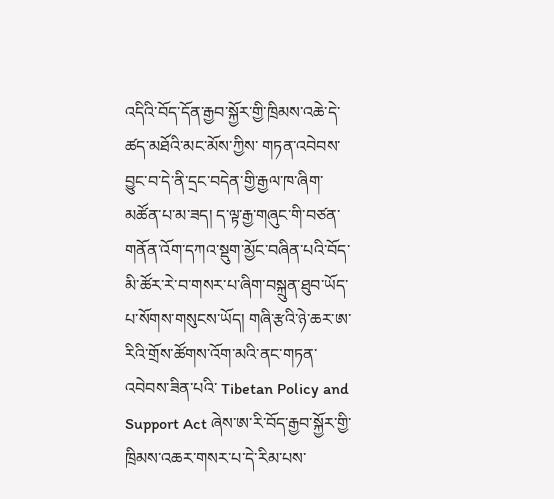འདིའི་བོད་དོན་རྒྱབ་སྐྱོར་གྱི་ཁྲིམས་འཆེ་དེ་ཚད་མཐོའི་མང་མོས་ཀྱིས་ གཏན་འབེབས་བྱུང་བ་དེ་ནི་དྲང་བདེན་གྱི་རྒྱལ་ཁ་ཞིག་མཚོན་པ་མ་ཟད། ད་ལྟ་རྒྱ་གཞུང་གི་བཙན་གནོན་འོག་དཀའ་སྡུག་མྱོང་བཞིན་པའི་བོད་མི་ཚོར་རེ་བ་གསར་པ་ཞིག་བསྐྲུན་ཐུབ་ཡོད་པ་སོགས་གསུངས་ཡོད། གཞི་རྩའི་ཉེ་ཆར་ཨ་རིའི་གྲོས་ཚོགས་འོག་མའི་ནང་གཏན་འབེབས་ཟིན་པའི་ Tibetan Policy and Support Act ཞེས་ཨ་རི་བོད་རྒྱབ་སྐྱོར་གྱི་ཁྲིམས་འཆར་གསར་པ་དེ་རིམ་པས་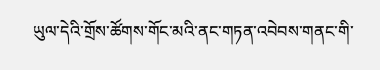ཡུལ་དེའི་གྲོས་ཚོགས་གོང་མའི་ནང་གཏན་འབེབས་གནང་གི་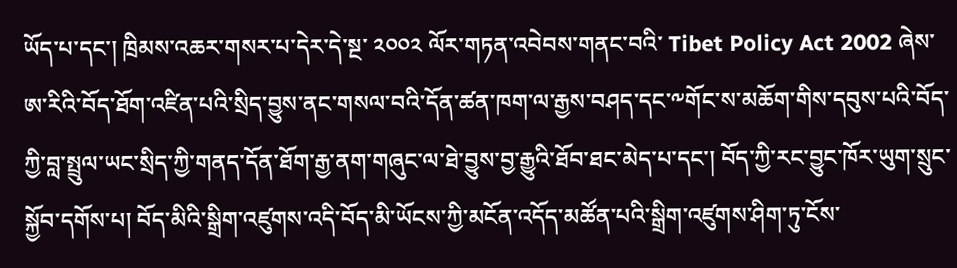ཡོད་པ་དང་། ཁྲིམས་འཆར་གསར་པ་དེར་དེ་སྔ་ ༢༠༠༢ ལོར་གཏན་འབེབས་གནང་བའི་ Tibet Policy Act 2002 ཞེས་ཨ་རིའི་བོད་ཐོག་འཛིན་པའི་སྲིད་བྱུས་ནང་གསལ་བའི་དོན་ཚན་ཁག་ལ་རྒྱས་བཤད་དང་༸གོང་ས་མཆོག་གིས་དབུས་པའི་བོད་ཀྱི་བླ་སྤྲུལ་ཡང་སྲིད་ཀྱི་གནད་དོན་ཐོག་རྒྱ་ནག་གཞུང་ལ་ཐེ་བྱུས་བྱ་རྒྱུའི་ཐོབ་ཐང་མེད་པ་དང་། བོད་ཀྱི་རང་བྱུང་ཁོར་ཡུག་སྲུང་སྐྱོབ་དགོས་པ། བོད་མིའི་སྒྲིག་འཛུགས་འདི་བོད་མི་ཡོངས་ཀྱི་མངོན་འདོད་མཚོན་པའི་སྒྲིག་འཛུགས་ཤིག་ཏུ་ངོས་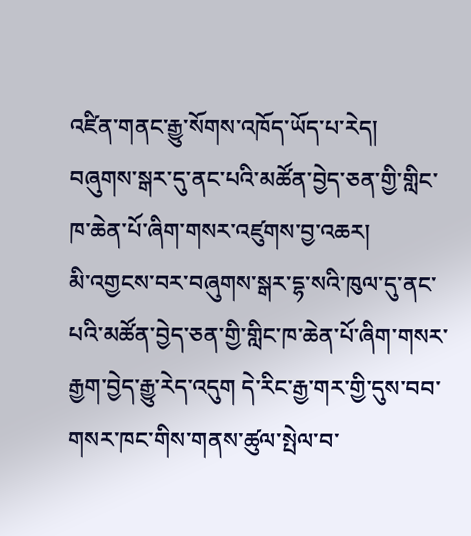འཛིན་གནང་རྒྱུ་སོགས་འཁོད་ཡོད་པ་རེད།
བཞུགས་སྒར་དུ་ནང་པའི་མཚོན་བྱེད་ཅན་གྱི་གླིང་ཁ་ཆེན་པོ་ཞིག་གསར་འཛུགས་བྱ་འཆར།
མི་འགྱངས་བར་བཞུགས་སྒར་དྷ་སའི་ཁུལ་དུ་ནང་པའི་མཚོན་བྱེད་ཅན་གྱི་གླིང་ཁ་ཆེན་པོ་ཞིག་གསར་རྒྱག་བྱེད་རྒྱུ་རེད་འདུག དེ་རིང་རྒྱ་གར་གྱི་དུས་བབ་གསར་ཁང་གིས་གནས་ཚུལ་སྤེལ་བ་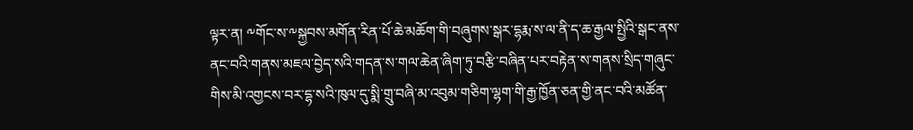ལྟར་ན། ༸གོང་ས་༸སྐྱབས་མགོན་རིན་པོ་ཆེ་མཆོག་གི་བཞུགས་སྒར་དྷརྨ་ས་ལ་ནི་ད་ཆ་རྒྱལ་སྤྱིའི་སྒང་ནས་ནང་བའི་གནས་མཇལ་བྱེད་སའི་གདན་ས་གལ་ཆེན་ཞིག་ཏུ་བརྩི་བཞིན་པར་བརྟེན་ས་གནས་སྲིད་གཞུང་གིས་མི་འགྱངས་བར་དྷ་སའི་ཁུལ་དུ་སྨི་གྲུ་བཞི་མ་འབུམ་གཅིག་ལྷག་གི་རྒྱ་ཁྱོན་ཅན་གྱི་ནང་བའི་མཚོན་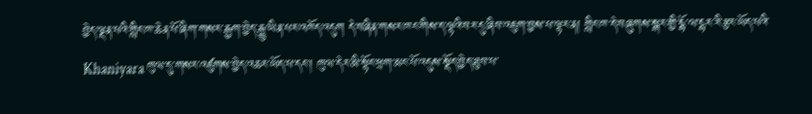བྱེད་ལྡན་པའི་གླིང་ཁ་ཆེན་པོ་ཞིག་གསར་རྒྱག་བྱེད་རྒྱུ་ཡིན་པར་འཁོད་འདུག དེ་བཞིན་གསར་ཁང་གིས་ད་ལྟའི་བར་དུ་ཞིབ་འཇུག་བྱས་པ་ལྟར་ན། གླིང་ཁ་དེ་བཞུགས་སྒར་གྱི་དྷོ་ལ་དྷར་རི་རྩར་ཡོད་པའི་ Khaniyara ཁུལ་དུ་གསར་འཛུགས་བྱེད་འཆར་ཡོད་པ་དང་། ཁུལ་དེར་མི་སྟོང་ཕྲག་མང་པོ་འདུས་སྡོད་བྱེད་ཐུབ་པ་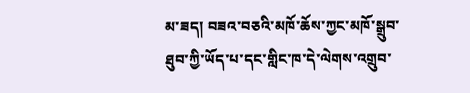མ་ཟད། བཟའ་བཅའི་མཁོ་ཆོས་ཀྱང་མཁོ་སྒྲུབ་ཐུབ་ཀྱི་ཡོད་པ་དང་གླིང་ཁ་དེ་ལེགས་འགྲུབ་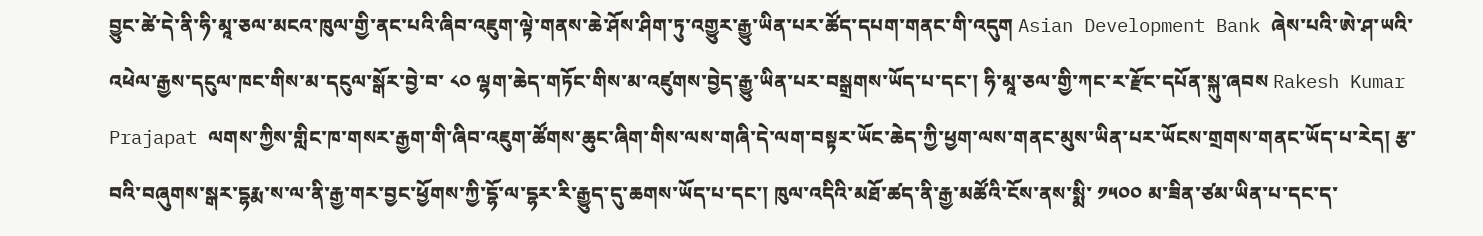བྱུང་ཚེ་དེ་ནི་ཧི་མཱ་ཅལ་མངའ་ཁུལ་གྱི་ནང་པའི་ཞིབ་འཇུག་ལྟེ་གནས་ཆེ་ཤོས་ཤིག་ཏུ་འགྱུར་རྒྱུ་ཡིན་པར་ཚོད་དཔག་གནང་གི་འདུག Asian Development Bank ཞེས་པའི་ཨེ་ཤ་ཡའི་འཕེལ་རྒྱས་དངུལ་ཁང་གིས་མ་དངུལ་སྒོར་བྱེ་བ་ ༨༠ ལྷག་ཆེད་གཏོང་གིས་མ་འཛུགས་བྱེད་རྒྱུ་ཡིན་པར་བསྒྲགས་ཡོད་པ་དང་། ཧི་མཱ་ཅལ་གྱི་ཀང་ར་རྫོང་དཔོན་སྐུ་ཞབས Rakesh Kumar Prajapat ལགས་ཀྱིས་གླིང་ཁ་གསར་རྒྱག་གི་ཞིབ་འཇུག་ཚོགས་ཆུང་ཞིག་གིས་ལས་གཞི་དེ་ལག་བསྟར་ཡོང་ཆེད་ཀྱི་ཕྱག་ལས་གནང་མུས་ཡིན་པར་ཡོངས་གྲགས་གནང་ཡོད་པ་རེད། རྩ་བའི་བཞུགས་སྒར་དྷརྨ་ས་ལ་ནི་རྒྱ་གར་བྱང་ཕྱོགས་ཀྱི་དྷོ་ལ་དྷར་རི་རྒྱུད་དུ་ཆགས་ཡོད་པ་དང་། ཁུལ་འདིའི་མཐོ་ཚད་ནི་རྒྱ་མཚོའི་ངོས་ནས་སྨི་ ༡༥༠༠ མ་ཟིན་ཙམ་ཡིན་པ་དང་ད་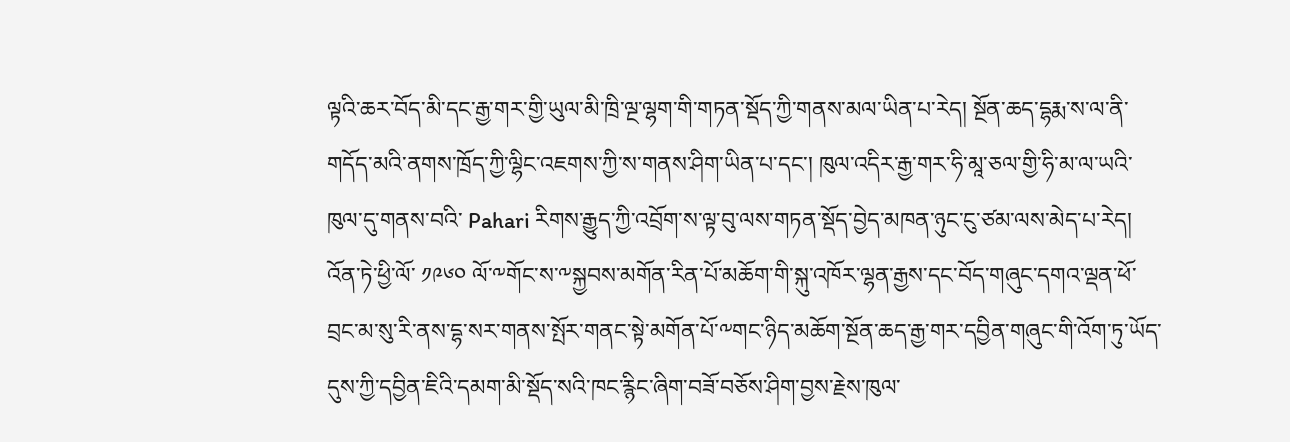ལྟའི་ཆར་བོད་མི་དང་རྒྱ་གར་གྱི་ཡུལ་མི་ཁྲི་ལྔ་ལྷག་གི་གཏན་སྡོད་ཀྱི་གནས་མལ་ཡིན་པ་རེད། སྔོན་ཆད་དྷརྨ་ས་ལ་ནི་གདོད་མའི་ནགས་ཁྲོད་ཀྱི་ལྷིང་འཇགས་ཀྱི་ས་གནས་ཤིག་ཡིན་པ་དང་། ཁུལ་འདིར་རྒྱ་གར་ཧི་མཱ་ཅལ་གྱི་ཧི་མ་ལ་ཡའི་ཁུལ་དུ་གནས་བའི་ Pahari རིགས་རྒྱུད་ཀྱི་འབྲོག་ས་ལྟ་བུ་ལས་གཏན་སྡོད་བྱེད་མཁན་ཉུང་ངུ་ཙམ་ལས་མེད་པ་རེད། འོན་ཏེ་ཕྱི་ལོ་ ༡༩༦༠ ལོ་༸གོང་ས་༸སྐྱབས་མགོན་རིན་པོ་མཆོག་གི་སྐུ་འཁོར་ལྷན་རྒྱས་དང་བོད་གཞུང་དགའ་ལྡན་ཕོ་བྲང་མ་སུ་རི་ནས་དྷ་སར་གནས་སྤོར་གནང་སྟེ་མགོན་པོ་༸གང་ཉིད་མཆོག་སྔོན་ཆད་རྒྱ་གར་དབྱིན་གཞུང་གི་འོག་ཏུ་ཡོད་དུས་ཀྱི་དབྱིན་ཇིའི་དམག་མི་སྡོད་སའི་ཁང་རྙིང་ཞིག་བཟོ་བཅོས་ཤིག་བྱས་རྗེས་ཁུལ་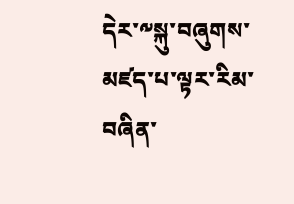དེར་༸སྐུ་བཞུགས་མཛད་པ་ལྟར་རིམ་བཞིན་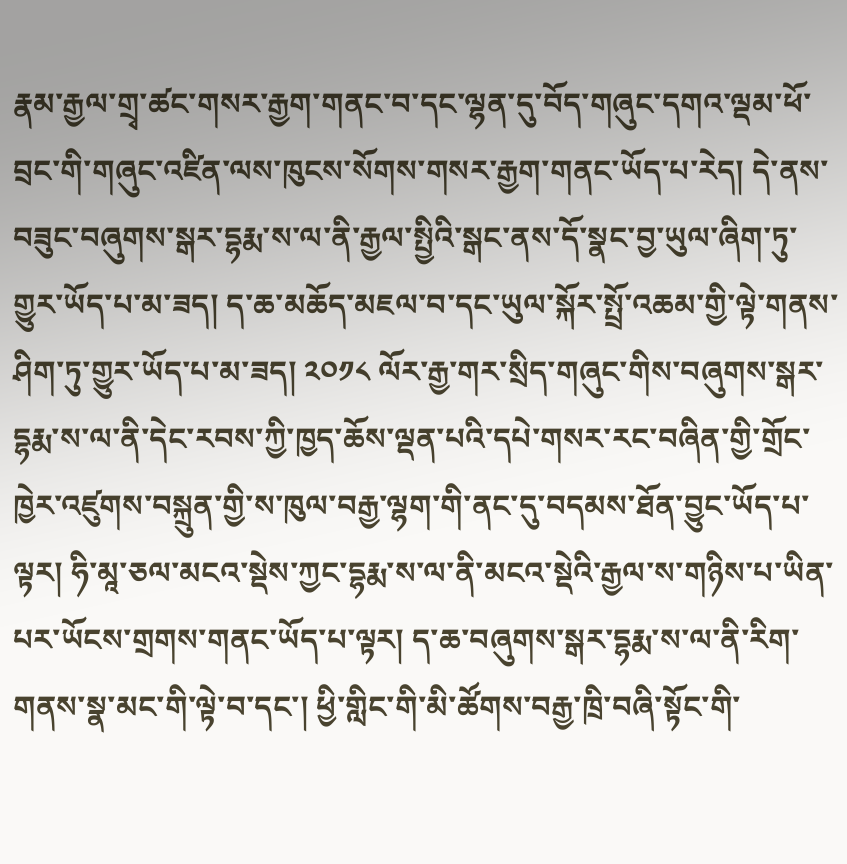རྣམ་རྒྱལ་གྲྭ་ཚང་གསར་རྒྱག་གནང་བ་དང་ལྷན་དུ་བོད་གཞུང་དགའ་ལྡམ་ཕོ་བྲང་གི་གཞུང་འཛིན་ལས་ཁུངས་སོགས་གསར་རྒྱག་གནང་ཡོད་པ་རེད། དེ་ནས་བཟུང་བཞུགས་སྒར་དྷརྨ་ས་ལ་ནི་རྒྱལ་སྤྱིའི་སྒང་ནས་དོ་སྣང་བྱ་ཡུལ་ཞིག་ཏུ་གྱུར་ཡོད་པ་མ་ཟད། ད་ཆ་མཆོད་མཇལ་བ་དང་ཡུལ་སྐོར་སྤྲོ་འཆམ་གྱི་ལྟེ་གནས་ཤིག་ཏུ་གྱུར་ཡོད་པ་མ་ཟད། ༢༠༡༨ ལོར་རྒྱ་གར་སྲིད་གཞུང་གིས་བཞུགས་སྒར་དྷརྨ་ས་ལ་ནི་དེང་རབས་ཀྱི་ཁྱད་ཆོས་ལྡན་པའི་དཔེ་གསར་རང་བཞིན་གྱི་གྲོང་ཁྱེར་འཛུགས་བསྐྲུན་གྱི་ས་ཁུལ་བརྒྱ་ལྷག་གི་ནང་དུ་བདམས་ཐོན་བྱུང་ཡོད་པ་ལྟར། ཧི་མཱ་ཅལ་མངའ་སྡེས་ཀྱང་དྷརྨ་ས་ལ་ནི་མངའ་སྡེའི་རྒྱལ་ས་གཉིས་པ་ཡིན་པར་ཡོངས་གྲགས་གནང་ཡོད་པ་ལྟར། ད་ཆ་བཞུགས་སྒར་དྷརྨ་ས་ལ་ནི་རིག་གནས་སྣ་མང་གི་ལྟེ་བ་དང་། ཕྱི་གླིང་གི་མི་ཚོགས་བརྒྱ་ཁྲི་བཞི་སྟོང་གི་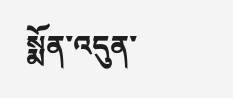སྨོན་འདུན་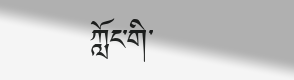ཀློང་གི་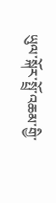ཡུལ་སྐོར་སྤྲོ་འཆམ་གྱི་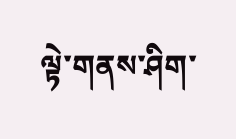ལྟེ་གནས་ཤིག་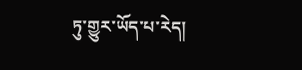ཏུ་གྱུར་ཡོད་པ་རེད།